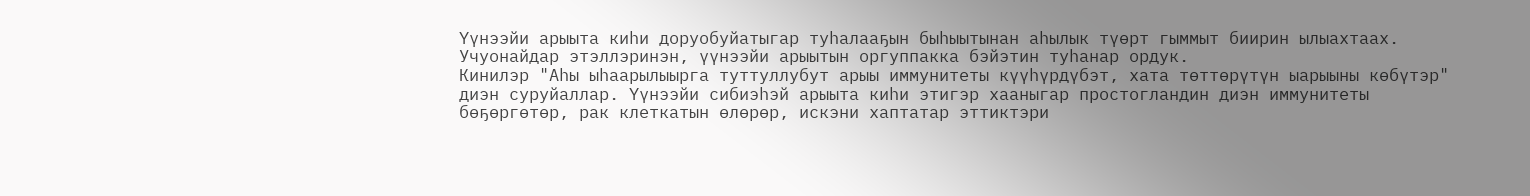Үүнээйи арыыта киһи доруобуйатыгар туһалааҕын быһыытынан аһылык түөрт гыммыт биирин ылыахтаах. Учуонайдар этэллэринэн, үүнээйи арыытын оргуппакка бэйэтин туһанар ордук.
Кинилэр "Аһы ыһаарылыырга туттуллубут арыы иммунитеты күүһүрдүбэт, хата төттөрүтүн ыарыыны көбүтэр" диэн суруйаллар. Үүнээйи сибиэһэй арыыта киһи этигэр хааныгар простогландин диэн иммунитеты бөҕөргөтөр, рак клеткатын өлөрөр, искэни хаптатар эттиктэри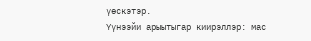үөскэтэр.
Үүнээйи арыытыгар киирэллэр: мас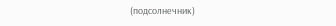(подсолнечник)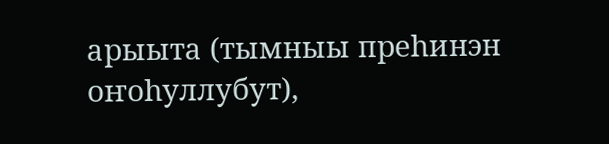арыыта (тымныы преһинэн оҥоһуллубут),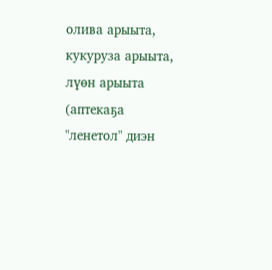олива арыыта, кукуруза арыыта, лүөн арыыта (аптекаҕа "ленетол" диэн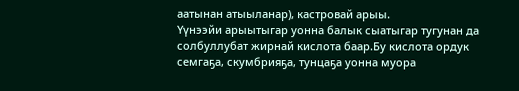аатынан атыыланар), кастровай арыы.
Үүнээйи арыытыгар уонна балык сыатыгар тугунан да солбуллубат жирнай кислота баар.Бу кислота ордук семгаҕа, скумбрияҕа, тунцаҕа уонна муора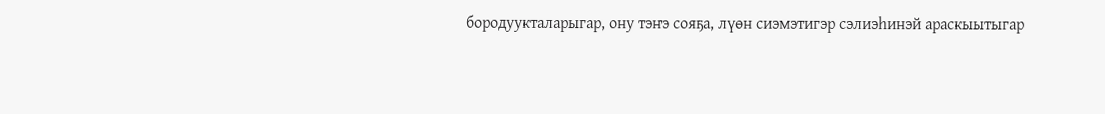бородуукталарыгар, ону тэҥэ сояҕа, лүөн сиэмэтигэр сэлиэһинэй араскыытыгар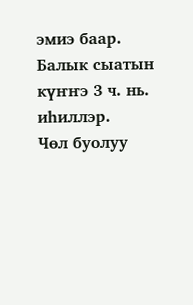эмиэ баар. Балык сыатын күҥҥэ 3 ч. нь. иһиллэр.
Чөл буолуу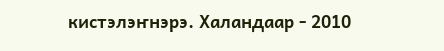кистэлэҥнэрэ. Халандаар - 2010